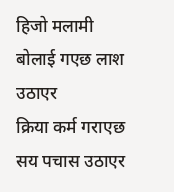हिजो मलामी बोलाई गएछ लाश उठाएर
क्रिया कर्म गराएछ सय पचास उठाएर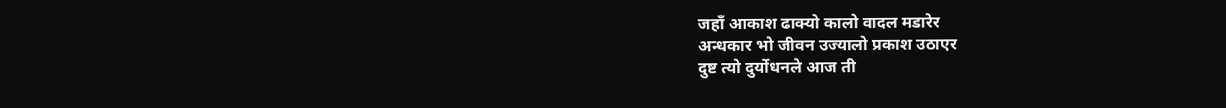जहाँ आकाश ढाक्यो कालो वादल मडारेर
अन्धकार भो जीवन उज्यालो प्रकाश उठाएर
दुष्ट त्यो दुर्योधनले आज ती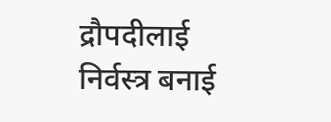द्रौपदीलाई
निर्वस्त्र बनाई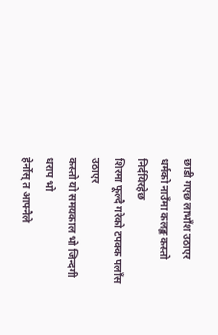छाडी गएछ लाभाँश उठाएर
धर्मको नाउँमा कलङ्क कस्तो निर्दयिरहेछ
शिरमा फूल्दै गरेको टपक्क पलाँस उठाएर
कस्तो यो समयकाल भो जिन्दगी धराप भो
हेर्नोस् त आफ्नैले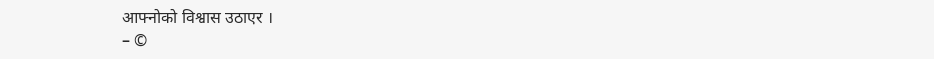आफ्नोको विश्वास उठाएर ।
– ©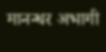मानन्धर अभागी